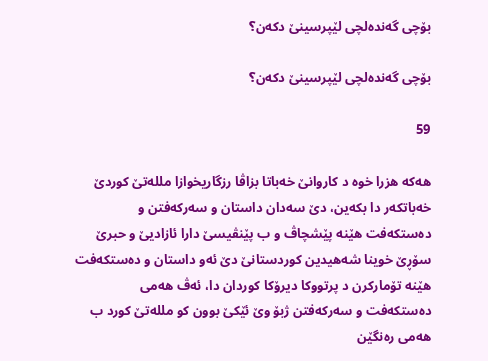بۆچى گه‌نده‌لچى لێپرسینێ دكه‌ن؟

بۆچى گه‌نده‌لچى لێپرسینێ دكه‌ن؟

59

هه‌كه‌ هزرا خوه‌ د كاروانێ خه‌باتا بزاڤا رزگاریخوازا ملله‌تێ كوردێ خه‌باتكه‌ر دا بكه‌ین، دێ سه‌دان داستان و سه‌ركه‌فتن و ده‌ستكه‌فت هێنه‌ پێشچاڤ و ب پێنڤیسێ دارا ئازادیێ و حبرێ سۆڕێ خوینا شه‌هیدین كوردستانێ دێ ئه‌و داستان و ده‌ستكه‌فت هێنه‌ تۆماركرن د پرتووكا دیرۆكا كوردان دا، ئه‌ڤ هه‌مى ده‌ستكه‌فت و سه‌ركه‌فتن ژبۆ وێ ئێكێ بوون كو ملله‌تێ كورد ب هه‌مى ره‌نگێن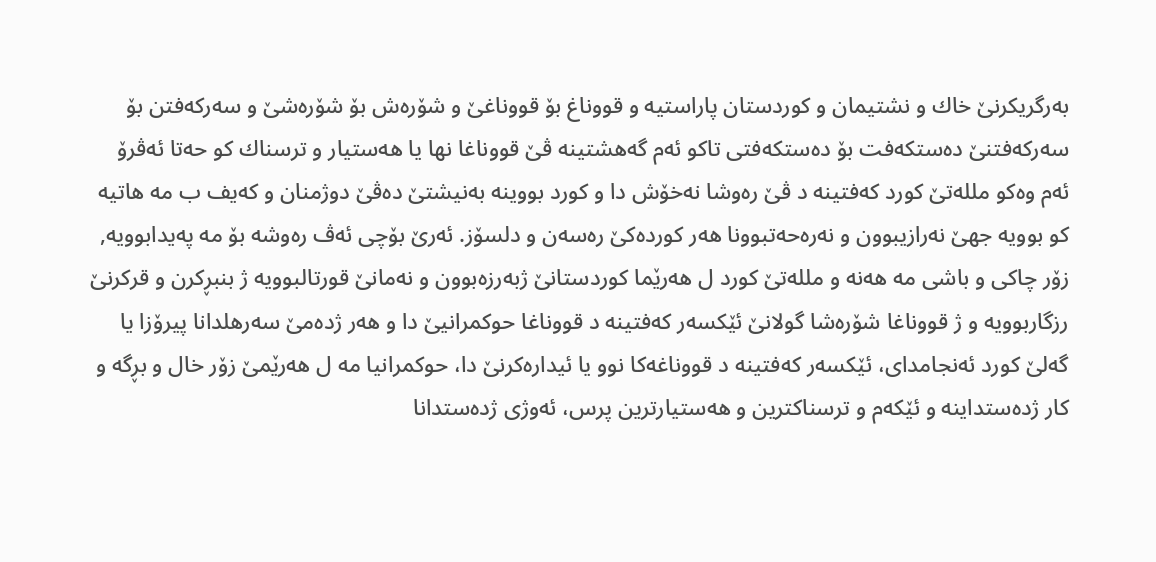به‌رگریكرنێ خاك و نشتیمان و كوردستان پاراستیه‌ و قووناغ بۆ قووناغێ و شۆره‌ش بۆ شۆره‌شێ و سه‌ركه‌فتن بۆ سه‌ركه‌فتنێ ده‌ستكه‌فت بۆ ده‌ستكه‌فتى تاكو ئه‌م گه‌هشتینه‌ ڤێ قووناغا نها یا هه‌ستیار و ترسناك كو حه‌تا ئه‌ڤرۆ ئه‌م وه‌كو ملله‌تێ كورد كه‌فتینه‌ د ڤێ ره‌وشا نه‌خۆش دا و كورد بووینه‌ به‌نیشتێ ده‌ڤێ دوژمنان و كه‌یف ب مه‌ هاتیه‌ كو بوویه‌ جهێ نه‌رازیبوون و نه‌ره‌حه‌تبوونا هه‌ر كورده‌كێ ره‌سه‌ن و دلسۆز. ئه‌رێ بۆچى ئه‌ڤ ره‌وشه‌ بۆ مه‌ په‌یدابوویه‌, زۆر چاكى و باشى مه‌ هه‌نه‌ و ملله‌تێ كورد ل هه‌رێما كوردستانێ ژبه‌رزه‌بوون و نه‌مانێ قورتالبوویه‌ ژ بنبڕكرن و قركرنێ رزگاربوویه‌ و ژ قووناغا شۆره‌شا گولانێ ئێكسه‌ر كه‌فتینه‌ د قووناغا حوكمرانیێ دا و هه‌ر ژده‌مێ سه‌رهلدانا پیرۆزا یا گه‌لێ كورد ئه‌نجامداى، ئێكسه‌ر كه‌فتینه‌ د قووناغه‌كا نوو یا ئیداره‌كرنێ دا، حوكمرانیا مه‌ ل هه‌رێمێ زۆر خال و بڕگه‌ و كار ژده‌ستداینه‌ و ئێكه‌م و ترسناكترین و هه‌ستیارترین پرس، ئه‌وژى ژده‌ستدانا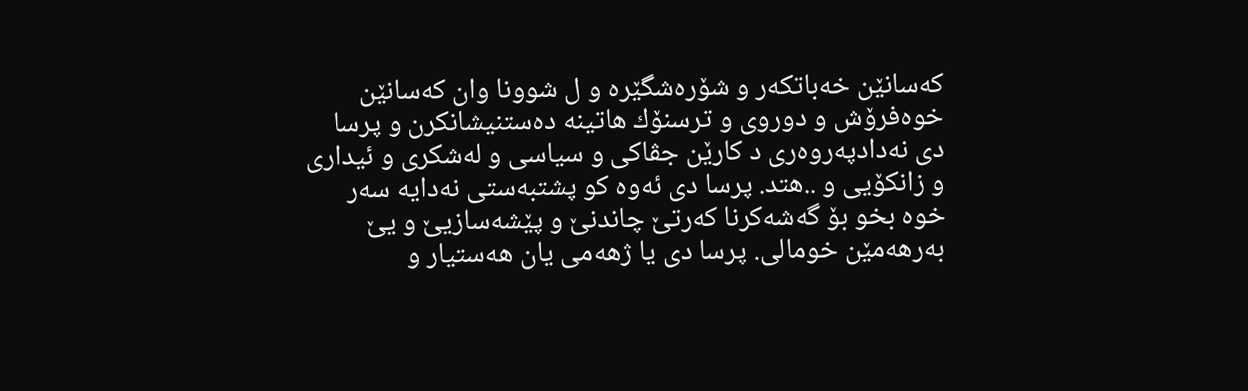كه‌سانێن خه‌باتكه‌ر و شۆره‌شگێره‌ و ل شوونا وان كه‌سانێن خوه‌فرۆش و دوروى و ترسنۆك هاتینه‌ ده‌ستنیشانكرن و پرسا دى نه‌دادپه‌روه‌رى د كارێن جڤاكى و سیاسى و له‌شكرى و ئیدارى و زانكۆیى و ..هتد. پرسا دى ئه‌وه‌ كو پشتبه‌ستى نه‌دایه‌ سه‌ر خوه‌ بخو بۆ گه‌شه‌كرنا كه‌رتێ چاندنێ و پێشه‌سازیێ و یێ به‌رهه‌مێن خومالى. پرسا دى یا ژهه‌مى یان هه‌ستیار و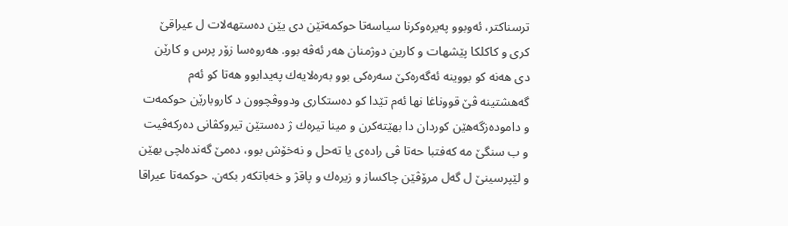ترسناكتر، ئه‌وبوو په‌یره‌وكرنا سیاسه‌تا حوكمه‌تێن دى یێن ده‌ستهه‌لات ل عیراقێ كرى و كاكلكا پێشهات و كارین دوژمنان هه‌ر ئه‌ڤه‌ بوو. هه‌روه‌سا زۆر پرس و كارێن دى هه‌نه‌ كو بووینه‌ ئه‌گه‌ره‌كێ سه‌ره‌كى بوو به‌ره‌لایه‌ك په‌یدابوو هه‌تا كو ئه‌م گه‌هشتینه‌ ڤێ قووناغا نها ئه‌م تێدا كو ده‌ستكارى ودووڤچوون د كاروبارێن حوكمه‌ت و داموده‌زگه‌هێن كوردان دا بهێته‌كرن و مینا تیره‌ك ژ ده‌ستێن تیروكڤانى ده‌ركه‌ڤیت و ب سنگێ مه‌ كه‌فتبا حه‌تا ڤى راده‌ى یا ته‌حل و نه‌خۆش بوو، ده‌مێ گه‌نده‌لچى بهێن و لێپرسینێ ل گه‌ل مرۆڤێن چاكساز و زیره‌ك و پاقژ و خه‌باتكه‌ر بكه‌ن. حوكمه‌تا عیراقا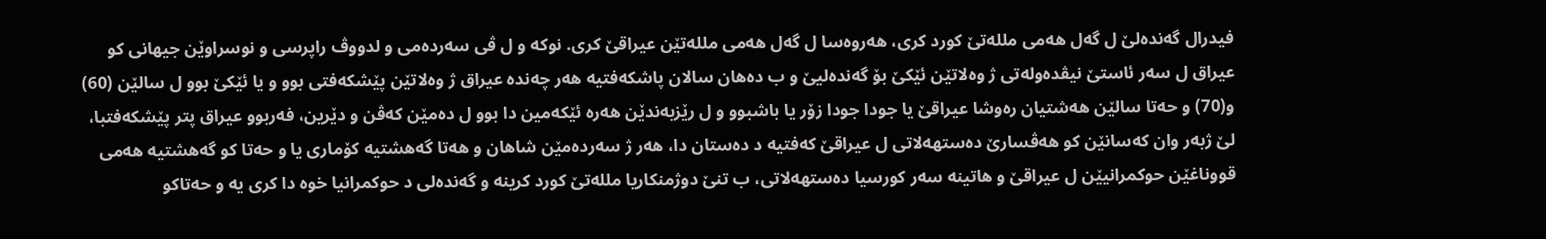فیدرال گه‌نده‌لێ ل گه‌ل هه‌مى ملله‌تێ كورد كری، هه‌روه‌سا ل گه‌ل هه‌مى ملله‌تێن عیراقێ كرى. نوكه‌ و ل ڤى سه‌رده‌مى و لدووڤ راپرسی و نوسراوێن جیهانى كو عیراق ل سه‌ر ئاستێ نیڤده‌وله‌تى ژ وه‌لاتێن ئێكێ بۆ گه‌نده‌لیێ و ب ده‌هان سالان پاشكه‌فتیه‌ هه‌ر چه‌نده‌ عیراق ژ وه‌لاتێن پێشكه‌فتى بوو و یا ئێكێ بوو ل سالێن (60) و(70) و حه‌تا سالێن هه‌شتیان ره‌وشا عیراقێ یا جودا جودا زۆر یا باشبوو و ل رێزبه‌ندێن هه‌ره‌ ئێكه‌مین دا بوو ل ده‌مێن كه‌ڤن و دێرین، فه‌ربوو عیراق پتر پێشكه‌فتبا، لێ ژبه‌ر وان كه‌سانێن كو هه‌ڤسارێ ده‌ستهه‌لاتى ل عیراقێ كه‌فتیه‌ د ده‌ستان دا، هه‌ر ژ سه‌رده‌مێن شاهان و هه‌تا گه‌هشتیه‌ كۆمارى یا و حه‌تا كو گه‌هشتیه‌ هه‌مى قووناغێن حوكمرانیێن ل عیراقێ و هاتینه‌ سه‌ر كورسیا ده‌ستهه‌لاتى، ب تنێ دوژمنكاریا ملله‌تێ كورد كرینه‌ و گه‌نده‌لى د حوكمرانیا خوه‌ دا كرى یه‌ و حه‌تاكو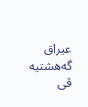عیراق گه‌هشتیه‌ ڤى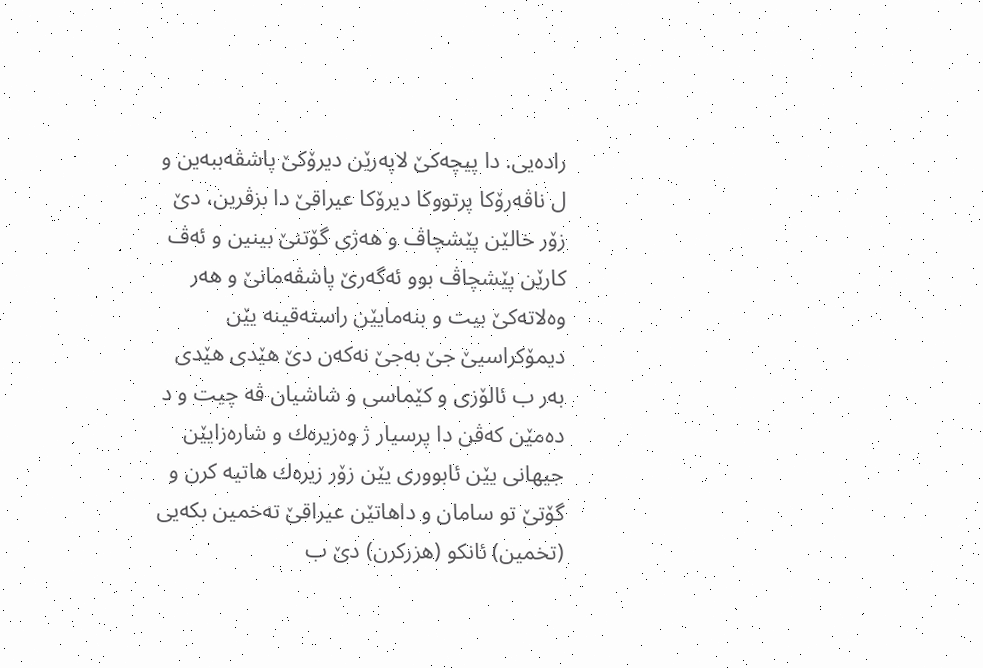راده‌یى. دا پیچه‌كێ لاپه‌رێن دیرۆكێ پاشڤه‌ببه‌ین و ل ناڤه‌رۆكا پرتووكا دیرۆكا عیراقێ دا بزڤرین، دێ زۆر خالێن پێشچاڤ و هه‌ژى گۆتنێ بینین و ئه‌ڤ كارێن پێشچاڤ بوو ئه‌گه‌رێ پاشڤه‌مانێ و هه‌ر وه‌لاته‌كێ بیت و بنه‌مایێن راسته‌قینه‌ یێن دیمۆكراسیێ جێ به‌جێ نه‌كه‌ن دێ هێدى هێدى به‌ر ب ئالۆزى و كێماسى و شاشیان ڤه‌ چیت و د ده‌مێن كه‌ڤن دا پرسیار ژ وه‌زیره‌ك و شاره‌زایێن جیهانى یێن ئابوورى یێن زۆر زیره‌ك هاتیه‌ كرن و گۆتێ تو سامان و داهاتێن عیراقێ ته‌خمین بكه‌یى (تخمین) ئانكو (هزركرن) دێ ب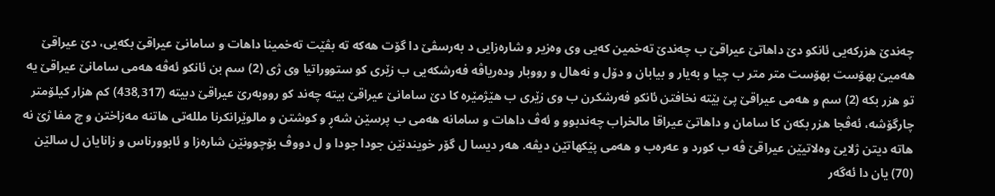چه‌ندێ هزركه‌یى ئانكو دێ داهاتێ عیراقێ ب چه‌ندێ ته‌خمین كه‌یى وى وه‌زیر و شاره‌زایى د به‌رسڤێ دا گۆت هه‌كه‌ ته‌ بڤێت ته‌خمینا داهات و سامانێ عیراقێ بكه‌یى، دێ عیراقێ هه‌میێ بهۆست بهۆست متر متر ب چیا و به‌یار و بیابان و دۆل و نه‌هال و رووبار وده‌ریاڤه‌ فه‌رشكه‌یى ب زێرى كو ستووراتیا وى ژی (2) سم بن ئانكو ئه‌ڤه‌ هه‌مى سامانێ عیراقێ یه‌ تو هزر بكه‌ (2) سم و هه‌مى عیراقێ پێ بێته‌ نخافتن ئانكو فه‌رشكرن ب وى زێرى ب هێژمێره‌ كا دێ سامانێ عیراقێ بیته‌ چه‌ند كو رووبه‌رێ عیراقێ دبیته‌ (438,317) كم هزار كیلۆمتر چارگۆشه‌، ئه‌ڤجا هزر بكه‌ن كا سامان و داهاتێ عیراقا مالخراب چه‌ندبوو و ئه‌ڤ داهات و سامانه‌ هه‌مى ب پرسێن شه‌ڕ و كوشتن و مالوێرانكرنا ملله‌تى هاتنه‌ مه‌زاختن و چ مفا ژێ نه‌ هاته‌ دیتن ژلایێ وه‌لاتیێن عیراقێ ڤه‌ ب كورد و عه‌ره‌ب و هه‌مى پێكهاتێن دیڤه‌. هه‌ر دیسا ل گۆر خویندنێن جودا جودا و ل دووڤ بۆچوونێن شاره‌زا و ئابوورناس و زانایان ل سالێن (70) یان دا ئه‌گه‌ر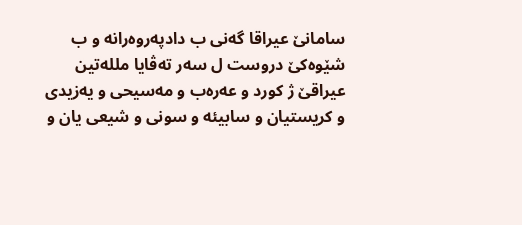سامانێ عیراقا گه‌نى ب دادپه‌روه‌رانه‌ و ب شێوه‌كێ دروست ل سه‌ر ته‌ڤایا ملله‌تین عیراقێ ژ كورد و عه‌ره‌ب و مه‌سیحى و یه‌زیدى و كریستیان و سابیئه‌ و سونى و شیعى یان و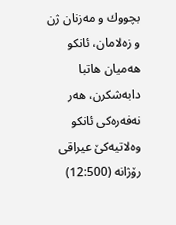بچووك و مه‌زنان ژن و زه‌لامان، ئانكو هه‌میان هاتبا دابه‌شكرن، هه‌ر نه‌فه‌ره‌كى ئانكو وه‌لاتیه‌كێ عیراقى رۆژانه‌ (12:500)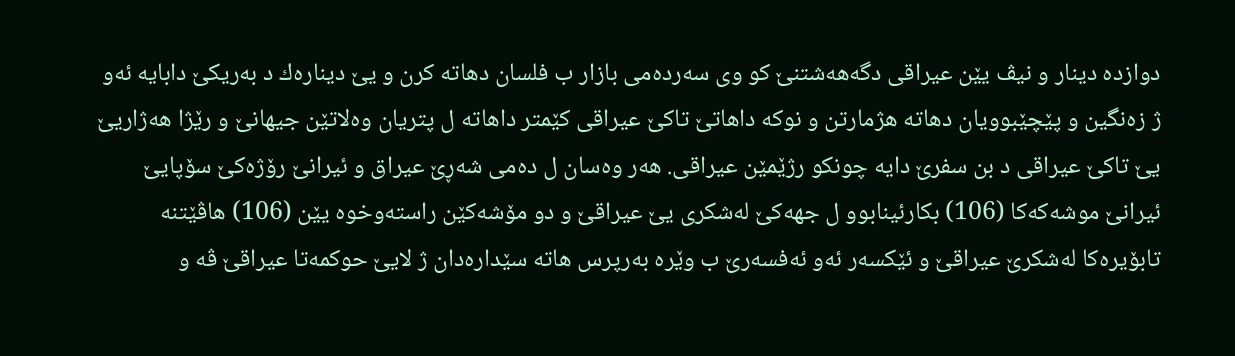دوازده‌ دینار و نیڤ یێن عیراقى دگه‌هه‌شتنێ كو وى سه‌رده‌مى بازار ب فلسان دهاته‌ كرن و یێ دیناره‌ك د به‌ریكێ دابایه‌ ئه‌و ژ زه‌نگین و پێچێبوویان دهاته‌ هژمارتن و نوكه‌ داهاتێ تاكێ عیراقى كێمتر داهاته‌ ل پتریان وه‌لاتێن جیهانێ و رێژا هه‌ژاریێ یێ تاكێ عیراقى د بن سفرێ دایه‌ چونكو رژێمێن عیراقى. هه‌ر وه‌سان ل ده‌مى شه‌ڕێ عیراق و ئیرانێ رۆژه‌كێ سۆپایێ ئیرانێ موشه‌كه‌كا (106) بكارئینابوو ل جهه‌كێ له‌شكرى یێ عیراقێ و دو مۆشه‌كێن راسته‌وخوه‌ یێن (106) هاڤێتنه‌ تابۆیره‌كا له‌شكرێ عیراقێ و ئێكسه‌ر ئه‌و ئه‌فسه‌رێ ب وێره‌ به‌رپرس هاته‌ سێداره‌دان ژ لایێ حوكمه‌تا عیراقێ ڤه‌ و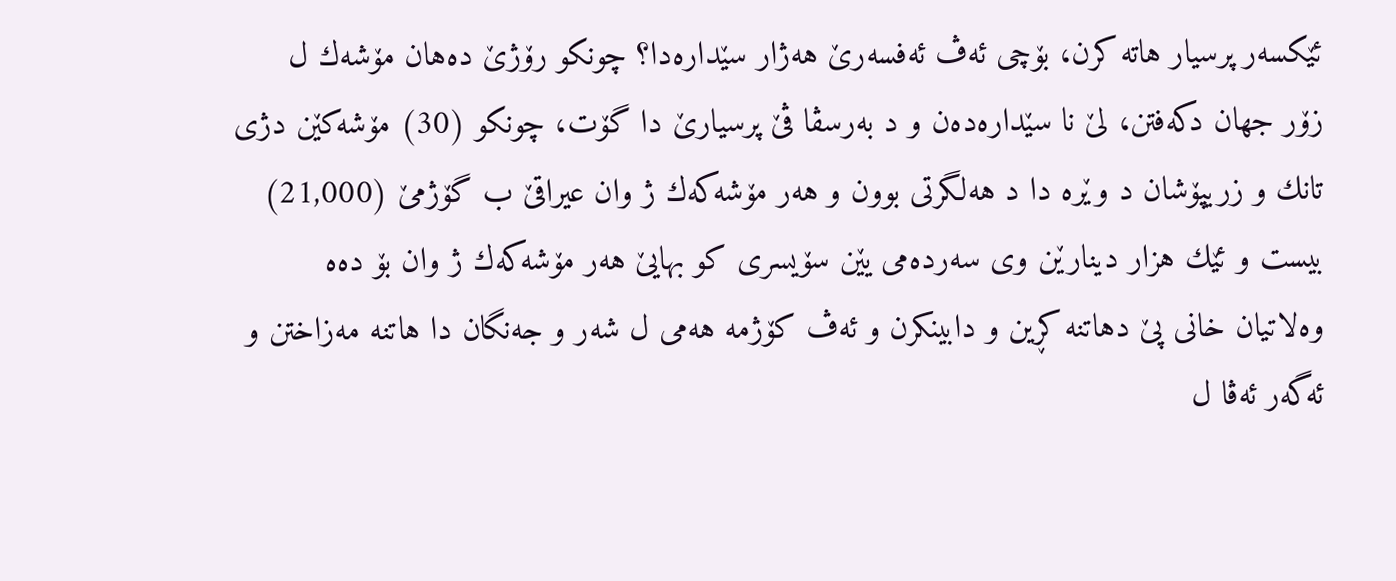ئێكسه‌ر پرسیار هاته‌ كرن، بۆچى ئه‌ڤ ئه‌فسه‌رێ هه‌ژار سێداره‌دا؟ چونكو رۆژێ ده‌هان مۆشه‌ك ل زۆر جهان دكه‌فتن، لێ نا سێداره‌ده‌ن و د به‌رسڤا ڤێ پرسیارێ دا گۆت، چونكو (30) مۆشه‌كێن دژى تانك و زریپۆشان د وێره‌ دا د هه‌لگرتى بوون و هه‌ر مۆشه‌كه‌ك ژ وان عیراقێ ب گۆژمێ (21,000) بیست و ئێك هزار دینارێن وى سه‌رده‌مى یێن سۆیسرى كو بهایێ هه‌ر مۆشه‌كه‌ك ژ وان بۆ ده‌ه وه‌لاتیان خانى پێ دهاتنه‌ كڕین و دابینكرن و ئه‌ڤ كۆژمه‌ هه‌مى ل شه‌ر و جه‌نگان دا هاتنه‌ مه‌زاختن و ئه‌گه‌ر ئه‌ڤا ل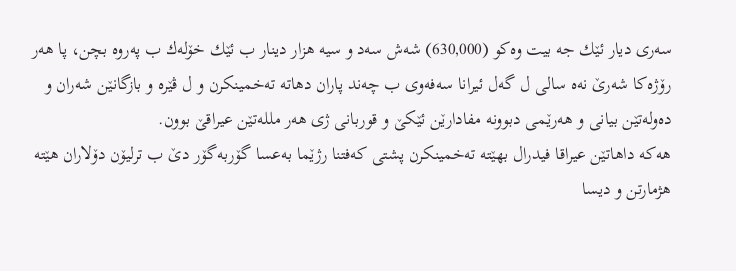سه‌رى دیار ئێك جه بیت وه‌كو (630,000) شه‌ش سه‌د و سیه هزار دینار ب ئێك خۆله‌ك ب په‌روه‌ بچن، پا هه‌ر رۆژه‌كا شه‌رێ نه‌ه سالى ل گه‌ل ئیرانا سه‌فه‌وى ب چه‌ند پاران دهاته‌ ته‌خمینكرن و ل ڤێره‌ و بازگانێن شه‌ران و ده‌وله‌تێن بیانى و هه‌رێمى دبوونه‌ مفادارێن ئێكێ و قوربانى ژی هه‌ر ملله‌تێن عیراقێ بوون.
هه‌كه‌ داهاتێن عیراقا فیدرال بهێته‌ ته‌خمینكرن پشتى كه‌فتنا رژێما به‌عسا گۆربه‌گۆر دێ ب ترلیۆن دۆلاران هێته‌ هژمارتن و دیسا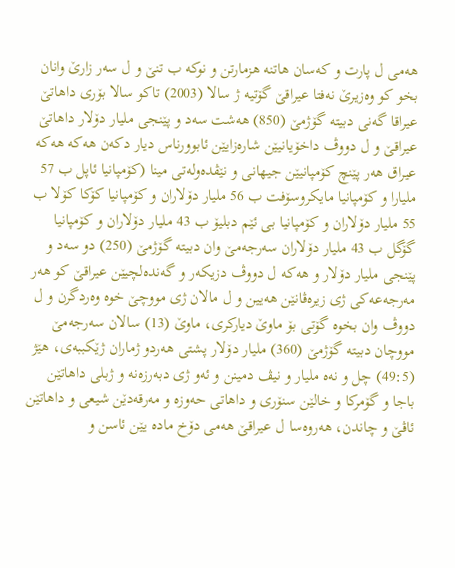هه‌مى ل پارت و كه‌سان هاتنه‌ هزمارتن و نوكه‌ ب تنێ و ل سه‌ر زارێ وانان بخو كو وه‌زیرێ نه‌فتا عیراقێ گۆتیه‌ ژ سالا (2003) تاكو سالا بۆرى داهاتێ عیراقا گه‌نى دبیته‌ گۆژمێ (850) هه‌شت سه‌د و پێنجى ملیار دۆلار داهاتێ عیراقێ و ل دووڤ داخۆیانیێن شاره‌زایێن ئابوورناس دیار دكه‌ن هه‌كه‌ هه‌كه‌ عیراق هه‌ر پێنچ كۆمپانیێن جیهانى و نێڤده‌وله‌تى مینا (كۆمپانیا ئاپل ب 57 ملیارا و كۆمپانیا مایكروسۆفت ب 56 ملیار دۆلاران و كۆمپانیا كۆكا كۆلا ب 55 ملیار دۆلاران و كۆمپانیا بی ئێم دبلیۆ ب 43 ملیار دۆلاران و كۆمپانیا گۆگل ب 43 ملیار دۆلاران سه‌رجه‌مێ وان دبیته‌ گۆژمێ (250) دو سه‌د و پێنجى ملیار دۆلار و هه‌كه‌ ل دووڤ دزیكه‌ر و گه‌نده‌لچیێن عیراقێ كو هه‌ر مه‌رجه‌عه‌كى ژی زیره‌ڤانێن هه‌یین و ل مالان ژی مووچێ خوه‌ وه‌ردگرن و ل دووڤ وان بخوه‌ گۆتى بۆ ماوێ دیاركرى، ماوێ (13) سالان سه‌رجه‌مێ مووچان دبیته‌ گۆژمێ (360) ملیار دۆلار پشتى هه‌ردو ژماران ژێكببه‌ى، هێژ (49:5) چل و نه‌ه ملیار و نیڤ دمینن و ئه‌و ژی دبه‌رزه‌نه‌ و ژبلى داهاتێن باجا و گۆمركا و خالێن سنۆرى و داهاتى حه‌وزه‌ و مه‌رقه‌دێن شیعى و داهاتێن ئاڤێ و چاندن، هه‌روه‌سا ل عیراقێ هه‌مى دۆخ ماده‌ یێن ئاسن و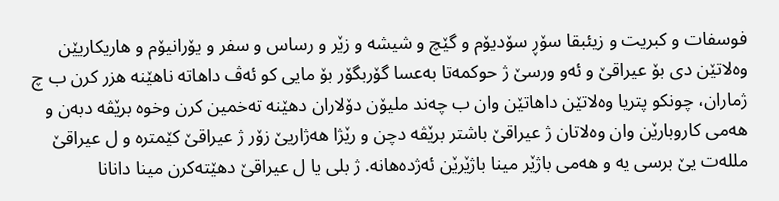فوسفات و كبریت و زیئبقا سۆڕ سۆدیۆم و گێچ و شیشه‌ و زێر و رساس و سفر و یۆرانیۆم و هاریكاریێن وه‌لاتێن دى بۆ عیراقێ و ئه‌و ورسێ ژ حوكمه‌تا به‌عسا گۆربگۆر بۆ مایى كو ئه‌ڤ داهاته‌ ناهێنه‌ هزر كرن ب چ ژماران، چونكو پتریا وه‌لاتێن داهاتێن وان ب چه‌ند ملیۆن دۆلاران دهێنه‌ ته‌خمین كرن وخوه‌ برێڤه‌ دبه‌ن و هه‌مى كاروبارێن وان وه‌لاتان ژ عیراقێ باشتر برێڤه‌ دچن و رێژا هه‌ژاریێ زۆر ژ عیراقێ كێمتره‌ و ل عیراقێ ملله‌ت یێ برسى یه‌ و هه‌مى باژێر مینا باژێرێن ئه‌ژده‌هانه‌. ژ بلى یا ل عیراقێ دهێته‌كرن مینا دانانا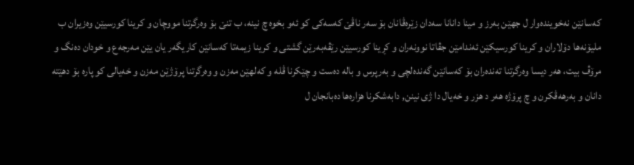كه‌سانێن نه‌خوینده‌وار ل جهێن به‌رز و مینا دانانا سه‌دان زێره‌ڤانان بۆ سه‌ر ناڤێ كه‌سه‌كى كو ئه‌و بخوه‌ چ نینه‌، ب تنێ بۆ وه‌رگرتنا مووچان و كرینا كورسیێن وه‌زیران ب ملیۆنه‌ها دۆلاران و كرینا كورسیكێن ئه‌ندامێن جڤاتا نوونه‌ران و كڕینا كورسیێن رێڤه‌به‌رێن گشتى و كرینا زیمه‌تا كه‌سانێن كاریگه‌ر یان یێن مه‌رجه‌ع و خودان ده‌نگ و مرۆڤ بیت، هه‌ر دیسا وه‌رگرتنا ته‌نده‌ران بۆ كه‌سانێن گه‌نده‌لچى و به‌رپرس و باله‌ ده‌ست و چێكرنا ڤله‌ و كه‌لهێن مه‌زن و وه‌رگرتنا پرۆژێن مه‌زن و خه‌یالى كو پاره‌ بۆ دهێته‌ دانان و به‌رهه‌ڤكرن و چ پرۆژه‌ هه‌ر د هزر و خه‌یال دا ژی نینن, دابه‌شكرنا هزاره‌ها ده‌بانجان ل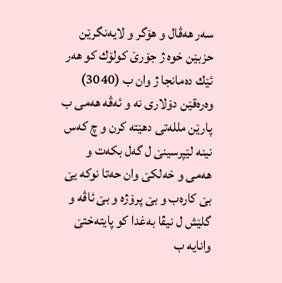سه‌ر هه‌ڤال و هۆگر و لایه‌نگرێن حزبێن خوه‌ ژ جۆرێ كولۆك كو هه‌ر ئێك ده‌مانجا ژ وان ب (3040) وه‌ره‌قێن دۆلارى نه‌ و ئه‌ڤه‌ هه‌مى ب پارێن ملله‌تى دهێته‌ كرن و چ كه‌س نینه‌ لێپرسینێ ل گه‌ل بكه‌ت و هه‌مى و خه‌لكێ وان حه‌تا نوكه‌ یێ بێ كاره‌ب و بێ پرۆژه‌ و بێ ئاڤه‌ و گلێش ل نیڤا به‌غدا كو پایته‌ختێ وانایه‌ ب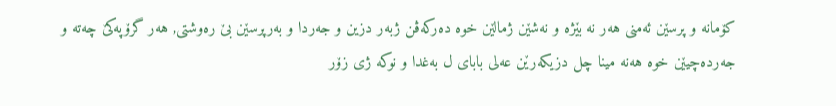كۆمانه‌ و پرسێن ئه‌منى هه‌ر نه‌ بێژه‌ و نه‌شێن ژمالێن خوه‌ ده‌ركه‌ڤن ژبه‌ر دزین و جه‌ردا و به‌رپرسێن بێ ره‌وشتى, هه‌ر گرۆپه‌كێ چه‌ته‌ و جه‌رده‌چیێن خوه‌ هه‌نه‌ مینا چل دزیكه‌رێن عه‌لى باباى ل به‌غدا و نوكه‌ ژی زۆر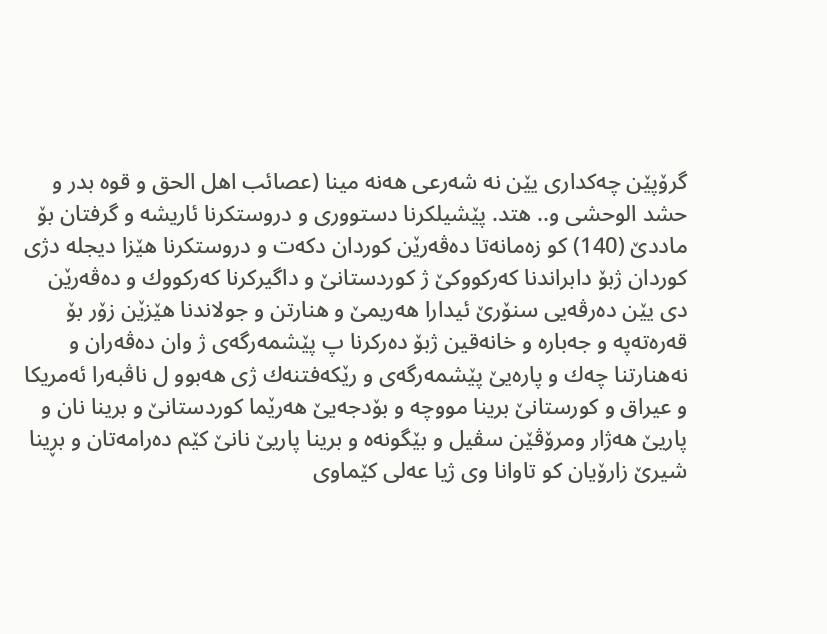گرۆپێن چه‌كدارى یێن نه‌ شه‌رعى هه‌نه‌ مینا (عصائب اهل الحق و قوه‌ بدر و حشد الوحشى و.. هتد. پێشیلكرنا دستوورى و دروستكرنا ئاریشه‌ و گرفتان بۆ ماددێ (140) كو زه‌مانه‌تا ده‌ڤه‌رێن كوردان دكه‌ت و دروستكرنا هێزا دیجله‌ دژى كوردان ژبۆ دابراندنا كه‌ركووكێ ژ كوردستانێ و داگیركرنا كه‌ركووك و ده‌ڤه‌رێن دى یێن ده‌رڤه‌یى سنۆرێ ئیدارا هه‌ریمێ و هنارتن و جولاندنا هێزێن زۆر بۆ قه‌ره‌ته‌په‌ و جه‌باره‌ و خانه‌قین ژبۆ ده‌ركرنا پ پێشمه‌رگه‌ى ژ وان ده‌ڤه‌ران و نه‌هنارتنا چه‌ك و پاره‌یێ پێشمه‌رگه‌ى و رێكه‌فتنه‌ك ژى هه‌بوو ل ناڤبه‌را ئه‌مریكا و عیراق و كورستانێ برینا مووچه‌ و بۆدجه‌یێ هه‌رێما كوردستانێ و برینا نان و پاریێ هه‌ژار ومرۆڤێن سڤیل و بێگونه‌ه و برینا پاریێ نانێ كێم ده‌رامه‌تان و بڕینا شیرێ زارۆیان كو تاوانا وى ژیا عه‌لى كێماوى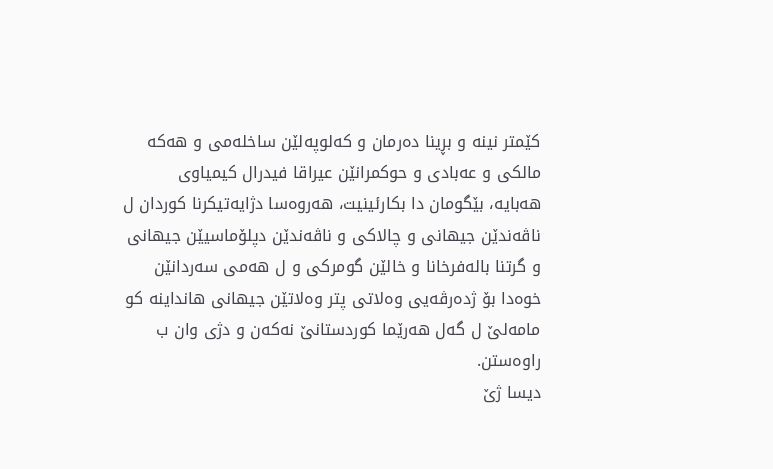كێمتر نینه‌ و بڕینا ده‌رمان و كه‌لوپه‌لێن ساخله‌مى و هه‌كه‌ مالكى و عه‌بادى و حوكمرانێن عیراقا فیدرال كیمیاوى هه‌بایه‌، بێگومان دا بكارئینیت، هه‌روه‌سا دژایه‌تیكرنا كوردان ل ناڤه‌ندێن جیهانى و چالاكى و ناڤه‌ندێن دپلۆماسیێن جیهانى و گرتنا باله‌فرخانا و خالێن گومركى و ل هه‌مى سه‌ردانێن خوه‌دا بۆ ژده‌رڤه‌یى وه‌لاتى پتر وه‌لاتێن جیهانى هانداینه‌ كو مامه‌لێ ل گه‌ل هه‌رێما كوردستانێ نه‌كه‌ن و دژى وان ب راوه‌ستن.
دیسا ژێ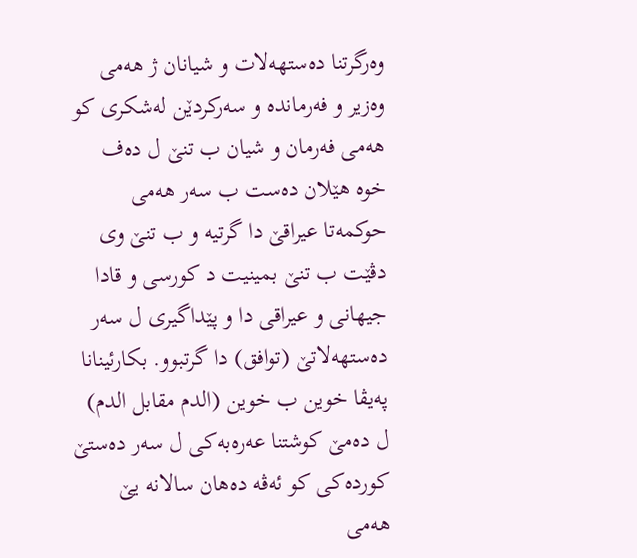وه‌رگرتنا ده‌ستهه‌لات و شیانان ژ هه‌مى وه‌زیر و فه‌رمانده‌ و سه‌ركردێن له‌شكرى كو هه‌مى فه‌رمان و شیان ب تنێ ل ده‌ف خوه‌ هێلان ده‌ست ب سه‌ر هه‌مى حوكمه‌تا عیراقێ دا گرتیه‌ و ب تنێ وى دڤێت ب تنێ بمینیت د كورسی و قادا جیهانى و عیراقى دا و پێداگیرى ل سه‌ر ده‌ستهه‌لاتێ (توافق) دا گرتبوو. بكارئینانا په‌یڤا خوین ب خوین (الدم مقابل الدم) ل ده‌مێ كوشتنا عه‌ره‌به‌كى ل سه‌ر ده‌ستێ كورده‌كى كو ئه‌ڤه‌ ده‌هان سالانه‌ یێ هه‌مى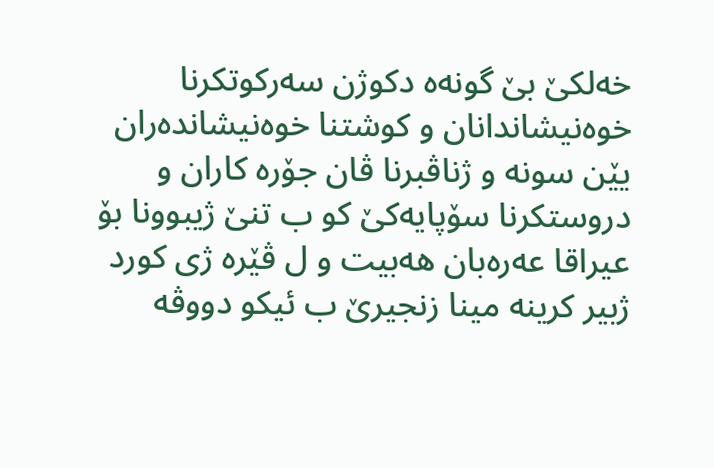خه‌لكێ بێ گونه‌ه دكوژن سه‌ركوتكرنا خوه‌نیشاندانان و كوشتنا خوه‌نیشانده‌ران یێن سونه‌ و ژناڤبرنا ڤان جۆره‌ كاران و دروستكرنا سۆپایه‌كێ كو ب تنێ ژیبوونا بۆ عیراقا عه‌ره‌بان هه‌بیت و ل ڤێره‌ ژى كورد ژبیر كرینه‌ مینا زنجیرێ ب ئیكو دووڤه‌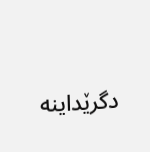دگرێداینه‌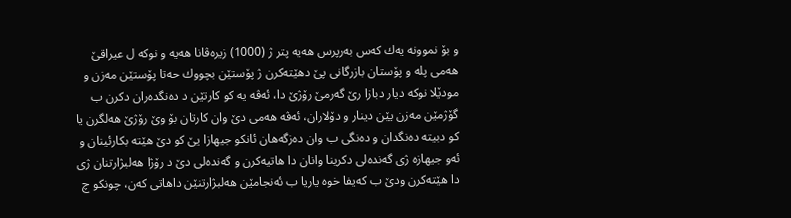و بۆ نموونه‌ یه‌ك كه‌س به‌رپرس هه‌یه‌ پتر ژ (1000) زیره‌ڤانا هه‌یه‌ و نوكه‌ ل عیراقێ هه‌مى پله‌ و پۆستان بازرگانى پێ دهێته‌كرن ژ پۆستێن بچووك حه‌تا پۆستێن مه‌زن و مودێلا نوكه‌ دیار دبازا رێ گه‌رمێ رۆژێ دا، ئه‌ڤه‌ یه‌ كو كارتێن د ده‌نگده‌ران دكرن ب گۆژمێن مه‌زن یێن دینار و دۆلاران، ئه‌ڤه‌ هه‌مى دێ وان كارتان بۆ وێ رۆژێ هه‌لگرن یا كو دبیته‌ ده‌نگدان و ده‌نگى ب وان ده‌زگه‌هان ئانكو جیهازا یێ كو دێ هێته‌ بكارئینان و ئه‌و جیهازه‌ ژی گه‌نده‌لى دكرینا وانان دا هاتیه‌كرن و گه‌نده‌لى دێ د رۆژا هه‌لبژارتنان ژی دا هێته‌كرن ودێ ب كه‌یفا خوه‌ یاریا ب ئه‌نجامێن هه‌لبژارتنێن داهاتى كه‌ن، چونكو چ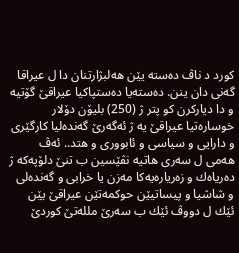كورد د ناڤ ده‌سته‌ یێن هه‌لبژارتنان دا ل عیراقا گه‌نى دان ینن. ده‌سته‌یا ده‌ستپاكیا عیراقێ گۆتیه‌ و دا دیاركرن كو پتر ژ (250) بلیۆن دۆلار خوساره‌تیا عیراقێ یه‌ ژ ئه‌گه‌رێ گه‌نده‌لیا كارگێرى و دارایى و سیاسى و ئابوورى و هتد.. ئه‌ڤ هه‌مى ل سه‌رى هاتیه‌ نڤێسین ب تنێ دلۆپه‌كه‌ ژ ده‌ریاه‌ك و زه‌ریاره‌یه‌كا مه‌زن یا خرابى و گه‌نده‌لى و شاشیا و پیساتیێن حوكمه‌تێن عیراقێ یێن ئێك ل دووڤ ئێك ب سه‌رێ ملله‌تێ كوردێ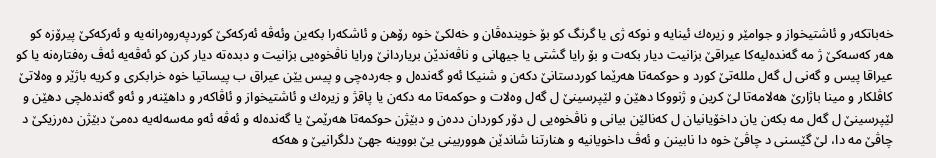خه‌باتكه‌ر و ئاشتیخواز و جوامێر و زیره‌ك ئینایه‌ و نوكه‌ ژی یا گرنگ كو بۆ خوینده‌ڤان و خه‌لكێ خوه‌ رۆهن و ئاشكه‌را بكه‌ین وئه‌ڤه‌ ئه‌ركه‌كێ كوردپه‌روه‌رانه‌یه‌ و ئه‌ركه‌كێ پیرۆزه‌ كو هه‌ر كه‌سه‌كێ ژ مه‌ گه‌نده‌لیه‌كا عیراقێ بزانیت دیار بكه‌ت و بۆ رایا گشتى یا جیهانى و ناڤه‌ندێن بریاردانێ ورایا ناڤخوه‌یى بزانیت و دبده‌ته‌ دیار كرن كو ئه‌ڤه‌یه‌ ئه‌ڤ ره‌فتاره‌نه‌ یا كو عیراقا پیس و گه‌نى ل گه‌ل ملله‌تێ كورد و حوكمه‌تا هه‌رێما كوردستانێ دكه‌ن و شنیكا ئه‌و گه‌نده‌ل و جه‌رده‌چى و پیس یێن عیراق ب پیساتیا خوه‌ خرابكرى و كریه‌ باژێر و وه‌لاتێ كاڤلكار و مینا باژارێ هه‌لامه‌تا لێ كرین و ژنووكا دهێن و لێپرسینێ ل گه‌ل وه‌لات و حوكمه‌تا مه‌ دكه‌ن یا پاقژ و زیره‌ك و ئاشتیخواز و ئاڤاكه‌ر و داهێنه‌ر و ئه‌و گه‌نده‌لچى دهێن و لێپرسینێ ل گه‌ل مه‌ بكه‌ن یان داخۆیانیان ل كه‌نالێن بیانى و ناڤخوه‌یى ل دۆر كوردان دده‌ن و دبێژن حوكمه‌تا هه‌رێمێ یا گه‌نده‌له‌ و ئه‌ڤه‌ ئه‌و مه‌سه‌له‌یه‌ ده‌مێ دبێژن ده‌رزیكێ د چاڤێ مه‌ دا، لێ گێسنى د چاڤێ خوه‌ دا نابینن و ئه‌ڤ داخویانیه‌ و هنارتنا شاندێن هووربینى یێ بووینه‌ جهێ دلگرانیێ و هه‌كه‌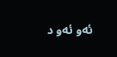ئه‌و ئه‌و د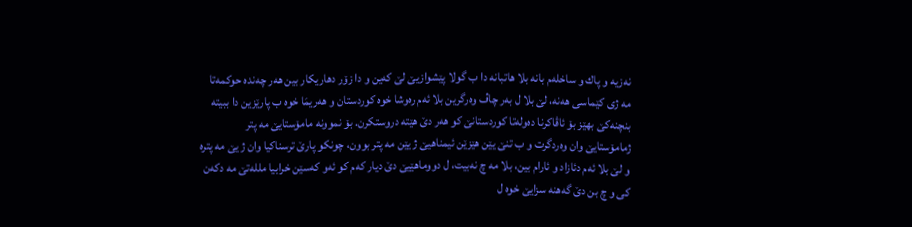نه‌زیه و پاك و ساخله‌م بانه‌ بلا هاتبانه‌ دا ب گولا پێشوازیێ لێ كه‌ین و دا زۆر دهاریكار بین هه‌ر چه‌نده‌ حوكمه‌تا مه‌ ژى كێماسى هه‌نه‌، لێ بلا ل به‌ر چاڤ وه‌رگرین بلا ئه‌م ره‌وشا خوه‌ كوردستان و هه‌ریمَا خوه‌ ب پارێزین دا ببیته‌ بنچنه‌كێ بهێز بۆ ئاڤاكرنا ده‌وله‌تا كوردستانێ كو هه‌ر دێ هێته‌ دروستكرن. بۆ نموونه‌ مامۆستایێ مه‌ پتر ژمامۆستایێ وان وه‌ردگرت و ب تنێ یێن هێزێن ئیمناهیێ ژ یێن مه‌ پتر بوون، چونكو پارێ ترسناكیا وان ژ یێ مه‌ پتره‌ و لێ بلا ئه‌م دئازاد و ئارام بین، بلا مه‌ چ نه‌بیت، ل دووماهێیێ دێ دیار كه‌م كو ئه‌و كه‌سێن خرابیا ملله‌تێ مه‌ دكه‌ن كى و چ بن دێ گه‌هنه‌ سزایێ خوه‌ ل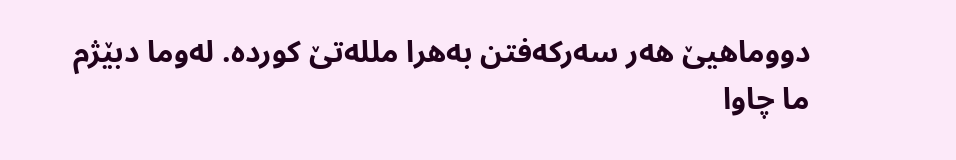دووماهیێ هه‌ر سه‌ركه‌فتن به‌هرا ملله‌تێ كورده‌. له‌وما دبێژم ما چاوا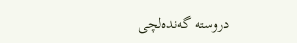دروسته‌ گه‌نده‌لچى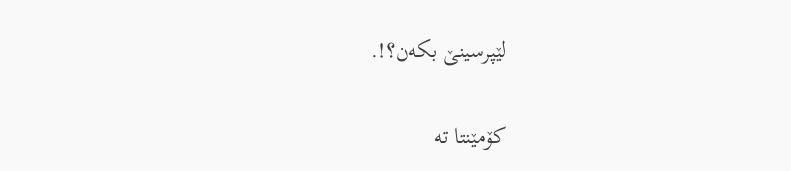لێپرسینێ بكه‌ن؟!.

کۆمێنتا تە